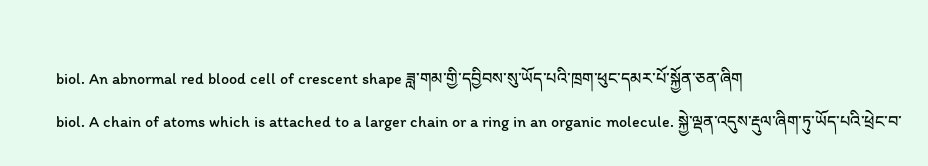biol. An abnormal red blood cell of crescent shape ཟླ་གམ་གྱི་དབྱིབས་སུ་ཡོད་པའི་ཁྲག་ཕུང་དམར་པོ་སྐྱོན་ཅན་ཞིག
biol. A chain of atoms which is attached to a larger chain or a ring in an organic molecule. སྐྱེ་ལྡན་འདུས་རྡུལ་ཞིག་ཏུ་ཡོད་པའི་ཕྲེང་བ་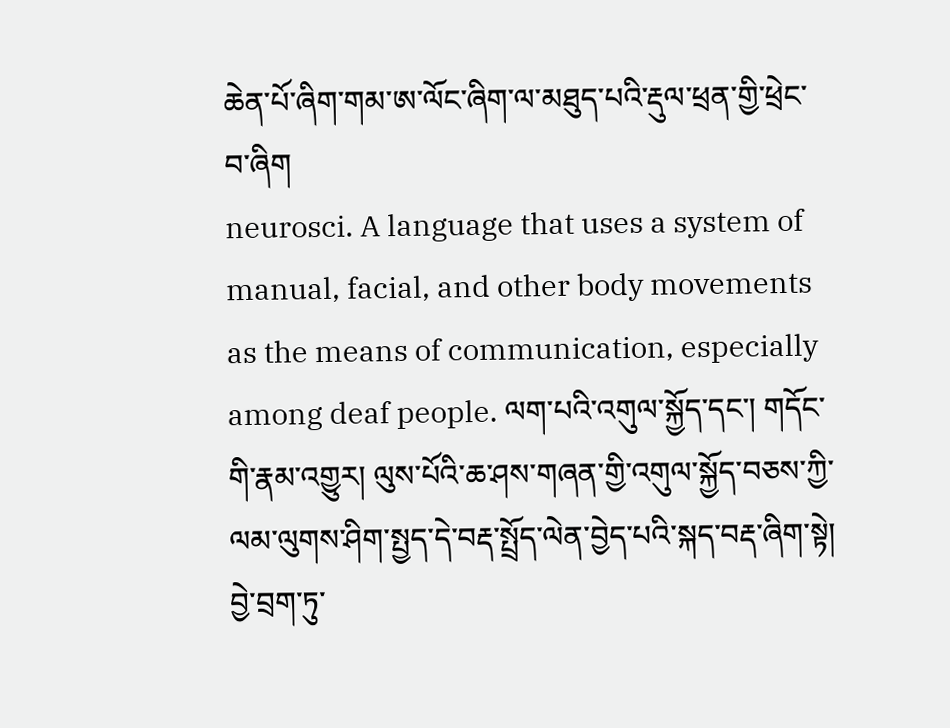ཆེན་པོ་ཞིག་གམ་ཨ་ལོང་ཞིག་ལ་མཐུད་པའི་རྡུལ་ཕྲན་གྱི་ཕྲེང་བ་ཞིག
neurosci. A language that uses a system of manual, facial, and other body movements as the means of communication, especially among deaf people. ལག་པའི་འགུལ་སྐྱོད་དང་། གདོང་གི་རྣམ་འགྱུར། ལུས་པོའི་ཆ་ཤས་གཞན་གྱི་འགུལ་སྐྱོད་བཅས་ཀྱི་ལམ་ལུགས་ཤིག་སྤྱད་དེ་བརྡ་སྤྲོད་ལེན་བྱེད་པའི་སྐད་བརྡ་ཞིག་སྟེ། བྱེ་བྲག་ཏུ་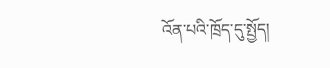འོན་པའི་ཁྲོད་དུ་སྤྱོད།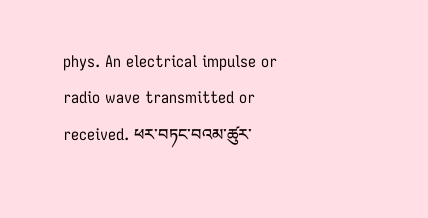phys. An electrical impulse or radio wave transmitted or received. ཕར་བཏང་བའམ་ཚུར་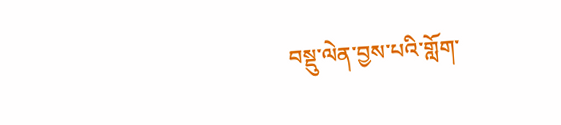བསྡུ་ལེན་བྱས་པའི་གློག་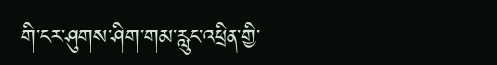གི་ངར་ཤུགས་ཤིག་གམ་རླུང་འཕྲིན་གྱི་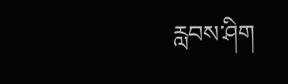རླབས་ཤིག